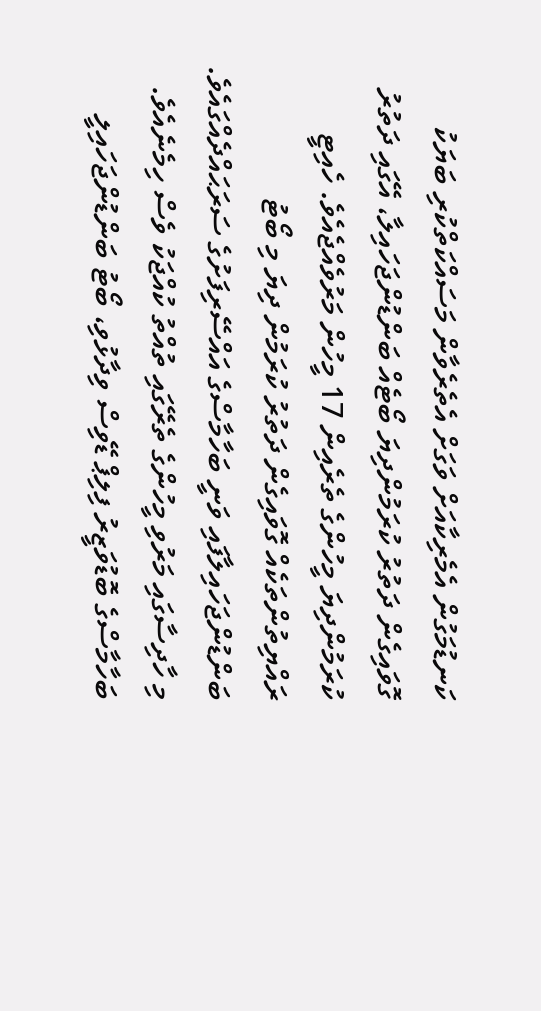ކަނޑުމަގުން އެމެރިކާއަށް ވަގަށް އެތެރެވާން މަސައްކަތްކުރި ބަޔަކު ގޮވައިގެން ދަތުރު ކުރަމުންދިޔަ ބޯޓެއް ބަންޑުންޖަހައިލާ، އޭގައި ދަތުރު ކުރަމުންދިޔަ މީހުންގެ ތެރެއިން 17 މީހުން މަރުވެއްޖެއެވެ. ހެއިޓީ ރައްޔިތުންތަކެއް ގޮވައިގެން ދަތުރު ކުރަމުން ދިޔަ މި ބޯޓު ބަންޑުންޖަހައިލާފައި ވަނީ ބަހާމާސްގެ އައްސޭރިފަށުގެ ސަރަޙައްދެއްގައެވެ.
މި ހާދިސާގައި މަރުވި މީހުންގެ ތެރޭގައި ތުއްތު ކުއްޖަކު ވެސް ހިމެނެއެވެ. ބަހާމާސްގެ ބޮޑުވަޒީރު ފިލިޕް ޑޭވިސް ވިދާޅުވި، ބޯޓު ބަންޑުންޖަހައިލީ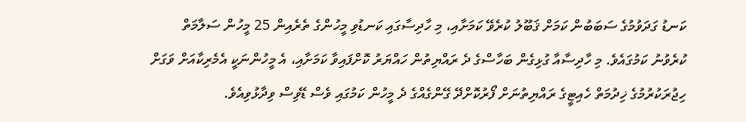ކަނޑު ގަދަވުމުގެ ސަބަބުން ކަމަށް ޤަބޫލު ކުރެވޭ ކަމަށާއި، މި ހާދިސާގައި ކަނޑުވި މީހުންގެ ތެރެއިން 25 މީހުން ސަލާމަތް ކުރެވުނު ކަމުގައެވެ. މި ހާދިސާއާ ގުޅިގެން ބަހާސްގެ ދެ ރައްޔިތުން ހައްޔަރު ކޮށްފައިވާ ކަމަށާއި، އެ މީހުންނަކީ އެމެރިކާއަށް ވަގަށް ހިޖުރަކުރުމުގެ ޚިދުމަތް ހެއިޓީގެ ރައްޔިތުނަށް ފޯރުކޮށްދޭ ގޭންގެއްގެ ދެ މީހުން ކަމުގައި ވެސް ޑޭވިސް ވިދާޅުވިއެވެ.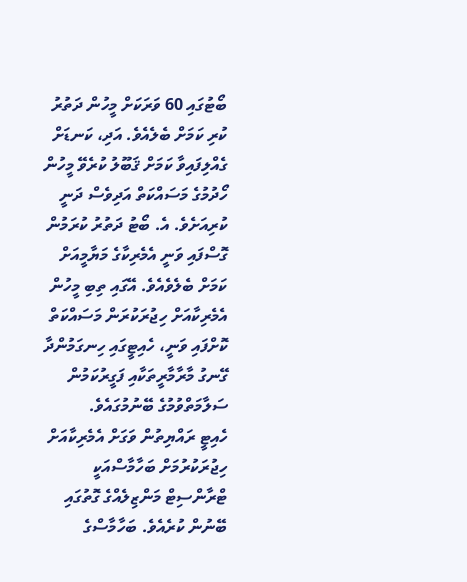ބޯޓުގައި 60 ވަރަކަށް މީހުން ދަތުރު ކުރި ކަމަށް ބެލެއެވެ. އަދި، ކަނޑަށް ގެއްލިފައިވާ ކަމަށް ޤަބޫލު ކުރެވޭ މީހުން ހޯދުމުގެ މަސައްކަތް އަދިވެސް ދަނީ ކުރިއަށެވެ. އެ. ބޯޓު ދަތުރު ކުރަމުން ގޮސްފައި ވަނީ އެމެރިކާގެ މަޔާމީއަށް ކަމަށް ބެލެވެއެވެ. އޭގައި ތިބި މީހުން އެމެރިކާއަށް ހިޖުރަކުރަން މަސައްކަތް ކޮށްފައި ވަނީ، ހެއިޓީގައި ހިނގަމުންދާ ގޭނގު މާރާމާރީތަކާއި ފަގީރުކަމުން ސަލާމަތްވުމުގެ ބޭނުމުގައެވެ.
ހެއިޓީ ރައްޔިތުން ވަގަށް އެމެރިކާއަށް ހިޖުރަކުރުމަށް ބަހާމާސްއަކީ ޓްރާންސިޓް މަންޒިލެއްގެ ގޮތުގައި ބޭނުން ކުރެއެވެ. ބަހާމާސްގެ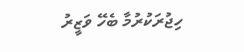ހިޖުރަކުރުމާ ބެހޭ ވަޒީރު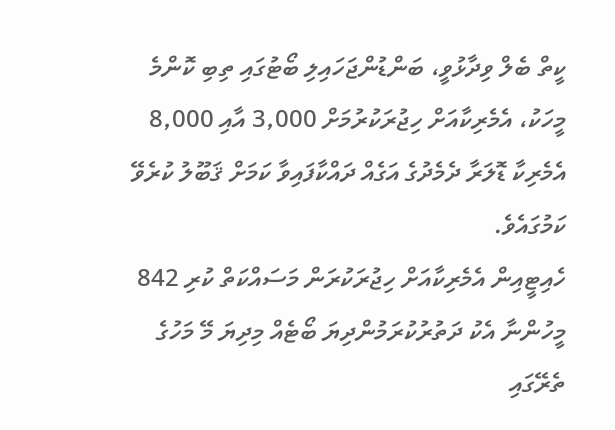ކީތް ބެލް ވިދާޅުވީ، ބަންޑުންޖަހައިލި ބޯޓުގައި ތިބި ކޮންމެ މީހަކު، އެމެރިކާއަށް ހިޖުރަކުރުމަށް 3,000 އާއި 8,000 އެމެރިކާ ޑޮލަރާ ދެމެދުގެ އަގެއް ދައްކާފައިވާ ކަމަށް ޤަބޫލު ކުރެވޭ ކަމުގައެވެ.
ހެއިޓީއިން އެމެރިކާއަށް ހިޖުރަކުރަން މަސައްކަތް ކުރި 842 މީހުންނާ އެކު ދަތުރުކުރަމުންދިޔަ ބޯޓެއް މިދިޔަ މޭ މަހުގެ ތެރޭގައި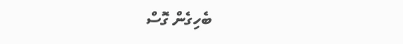ބެހިގެން ގޮސް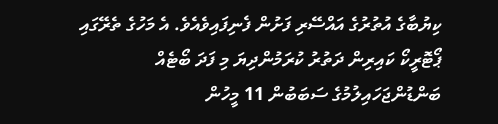ކިޔުބާގެ އުތުރުގެ އައްސޭރި ފަށުން ފެނިފައިވެއެވެ. އެ މަހުގެ ތެރޭގައި ޕޯޓޮރީކޯ ކައިރިން ދަތުރު ކުރަމުންދިޔަ މި ފަދަ ބޯޓެއް ބަންޑުންޖަހައިލުމުގެ ސަބަބުން 11 މީހުން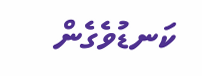ކަނޑުވެގެން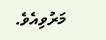މަރުވިއެވެ.